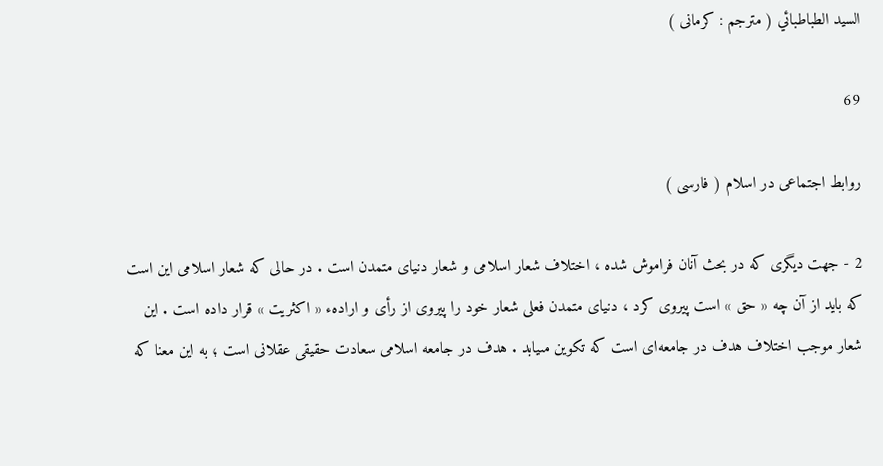السيد الطباطبائي ( مترجم : كرمانى )

69

روابط اجتماعى در اسلام ( فارسى )

2 - جهت ديگرى كه در بحث آنان فراموش شده ، اختلاف شعار اسلامى و شعار دنياى متمدن است . در حالى كه شعار اسلامى اين است كه بايد از آن چه « حق » است پيروى كرد ، دنياى متمدن فعلى شعار خود را پيروى از رأى و ارادهء « اكثريت » قرار داده است . اين شعار موجب اختلاف هدف در جامعه‌اى است كه تكوين مىيابد . هدف در جامعه اسلامى سعادت حقيقى عقلانى است ؛ به اين معنا كه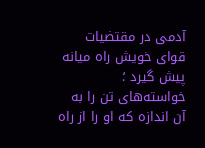آدمى در مقتضيات قواى خويش راه ميانه پيش گيرد ؛ خواسته‌هاى تن را به آن اندازه كه او را از راه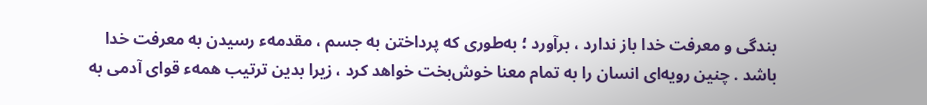بندگى و معرفت خدا باز ندارد ، برآورد ؛ به‌طورى كه پرداختن به جسم ، مقدمهء رسيدن به معرفت خدا باشد . چنين رويه‌اى انسان را به تمام معنا خوش‌بخت خواهد كرد ، زيرا بدين ترتيب همهء قواى آدمى به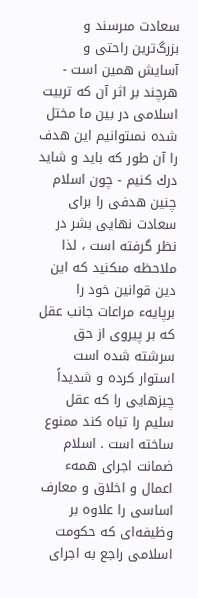سعادت مىرسند و بزرگ‌ترين راحتى و آسايش همين است - هرچند بر اثر آن كه تربيت اسلامى در بين ما مختل شده نمىتوانيم اين هدف را آن طور كه بايد و شايد درك كنيم - چون اسلام چنين هدفى را براى سعادت نهايى بشر در نظر گرفته است ، لذا ملاحظه مىكنيد كه اين دين قوانين خود را برپايهء مراعات جانب عقل كه بر پيروى از حق سرشته شده است استوار كرده و شديداً چيزهايى را كه عقل سليم را تباه كند ممنوع ساخته است . اسلام ضمانت اجراى همهء اعمال و اخلاق و معارف اساسى را علاوه بر وظيفه‌اى كه حكومت اسلامى راجع به اجراى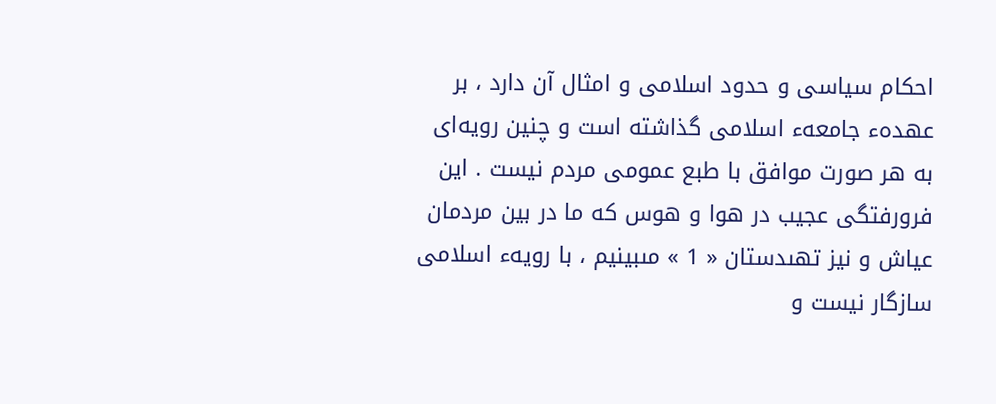احكام سياسى و حدود اسلامى و امثال آن دارد ، بر عهدهء جامعهء اسلامى گذاشته است و چنين رويه‌اى به هر صورت موافق با طبع عمومى مردم نيست . اين فرورفتگى عجيب در هوا و هوس كه ما در بين مردمان عياش و نيز تهىدستان « 1 » مىبينيم ، با رويهء اسلامى سازگار نيست و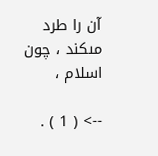آن را طرد مىكند ، چون اسلام ،

--> ( 1 ) .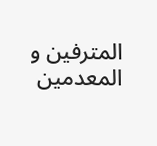المترفين و المعدمين